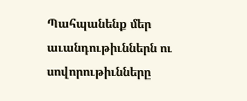Պահպանենք մեր աւանդութիւններն ու սովորութիւնները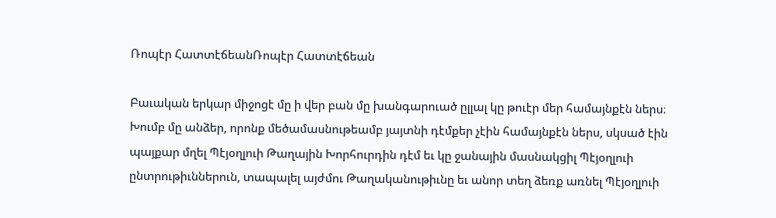Ռոպէր ՀատտէճեանՌոպէր Հատտէճեան

Բաւական երկար միջոցէ մը ի վեր բան մը խանգարուած ըլլալ կը թուէր մեր համայնքէն ներս։ Խումբ մը անձեր, որոնք մեծամասնութեամբ յայտնի դէմքեր չէին համայնքէն ներս, սկսած էին պայքար մղել Պէյօղլուի Թաղային Խորհուրդին դէմ եւ կը ջանային մասնակցիլ Պէյօղլուի ընտրութիւններուն, տապալել այժմու Թաղականութիւնը եւ անոր տեղ ձեռք առնել Պէյօղլուի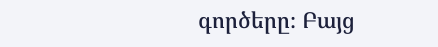գործերը։ Բայց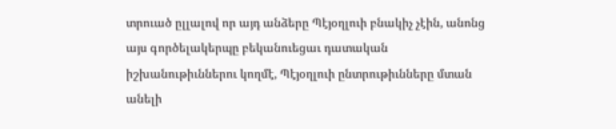տրուած ըլլալով որ այդ անձերը Պէյօղլուի բնակիչ չէին, անոնց այս գործելակերպը բեկանուեցաւ դատական իշխանութիւններու կողմէ, Պէյօղլուի ընտրութիւնները մտան անելի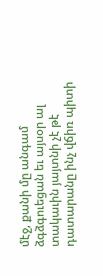մէջ, քանի մը անգամ ձգձգուեցան եւ այսօր ալ տակաւին յայտնի չէ թէ դատարանը ինչ վճիռ պիտի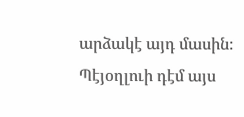արձակէ այդ մասին։
Պէյօղլուի դէմ այս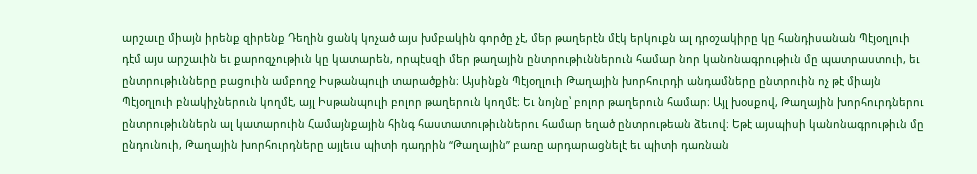արշաւը միայն իրենք զիրենք Դեղին ցանկ կոչած այս խմբակին գործը չէ, մեր թաղերէն մէկ երկուքն ալ դրօշակիրը կը հանդիսանան Պէյօղլուի դէմ այս արշաւին եւ քարոզչութիւն կը կատարեն, որպէսզի մեր թաղային ընտրութիւններուն համար նոր կանոնագրութիւն մը պատրաստուի, եւ ընտրութիւնները բացուին ամբողջ Իսթանպուլի տարածքին։ Այսինքն Պէյօղլուի Թաղային խորհուրդի անդամները ընտրուին ոչ թէ միայն Պէյօղլուի բնակիչներուն կողմէ, այլ Իսթանպուլի բոլոր թաղերուն կողմէ։ Եւ նոյնը՝ բոլոր թաղերուն համար։ Այլ խօսքով, Թաղային խորհուրդներու ընտրութիւններն ալ կատարուին Համայնքային հինգ հաստատութիւններու համար եղած ընտրութեան ձեւով։ Եթէ այսպիսի կանոնագրութիւն մը ընդունուի, Թաղային խորհուրդները այլեւս պիտի դադրին “Թաղային” բառը արդարացնելէ եւ պիտի դառնան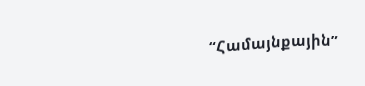“Համայնքային”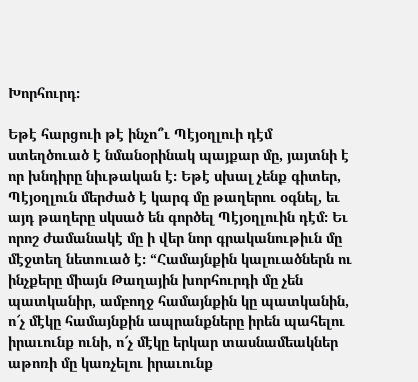Խորհուրդ։

Եթէ հարցուի թէ ինչո՞ւ Պէյօղլուի դէմ ստեղծուած է նմանօրինակ պայքար մը, յայտնի է որ խնդիրը նիւթական է։ Եթէ սխալ չենք գիտեր, Պէյօղլուն մերժած է կարգ մը թաղերու օգնել, եւ այդ թաղերը սկսած են գործել Պէյօղլուին դէմ։ Եւ որոշ ժամանակէ մը ի վեր նոր գրականութիւն մը մէջտեղ նետուած է։ “Համայնքին կալուածներն ու ինչքերը միայն Թաղային խորհուրդի մը չեն պատկանիր, ամբողջ համայնքին կը պատկանին, ո՜չ մէկը համայնքին ապրանքները իրեն պահելու իրաւունք ունի, ո՜չ մէկը երկար տասնամեակներ աթոռի մը կառչելու իրաւունք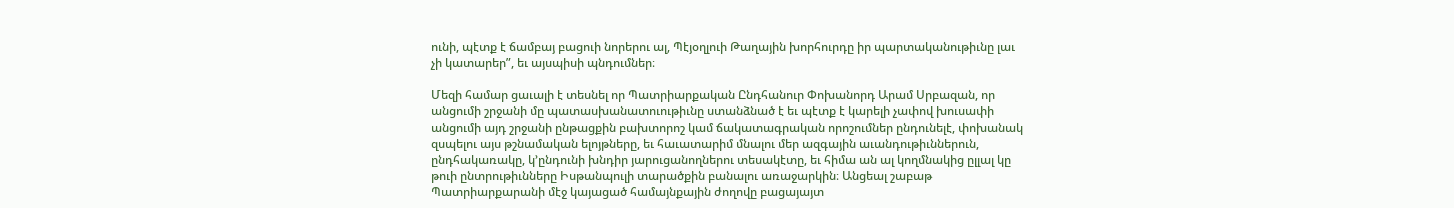ունի, պէտք է ճամբայ բացուի նորերու ալ, Պէյօղլուի Թաղային խորհուրդը իր պարտականութիւնը լաւ չի կատարեր”, եւ այսպիսի պնդումներ։

Մեզի համար ցաւալի է տեսնել որ Պատրիարքական Ընդհանուր Փոխանորդ Արամ Սրբազան, որ անցումի շրջանի մը պատասխանատուութիւնը ստանձնած է եւ պէտք է կարելի չափով խուսափի անցումի այդ շրջանի ընթացքին բախտորոշ կամ ճակատագրական որոշումներ ընդունելէ, փոխանակ զսպելու այս թշնամական ելոյթները, եւ հաւատարիմ մնալու մեր ազգային աւանդութիւններուն, ընդհակառակը, կ’ընդունի խնդիր յարուցանողներու տեսակէտը, եւ հիմա ան ալ կողմնակից ըլլալ կը թուի ընտրութիւնները Իսթանպուլի տարածքին բանալու առաջարկին։ Անցեալ շաբաթ Պատրիարքարանի մէջ կայացած համայնքային ժողովը բացայայտ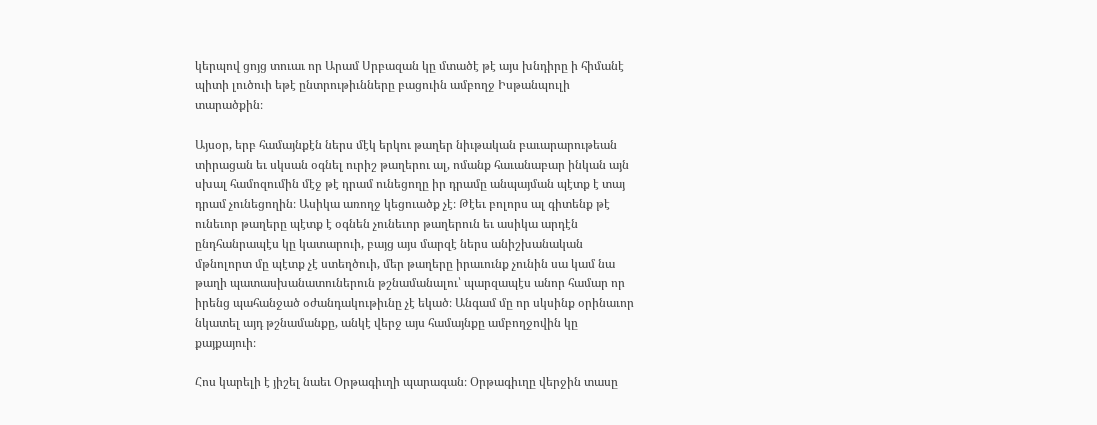կերպով ցոյց տուաւ որ Արամ Սրբազան կը մտածէ թէ այս խնդիրը ի հիմանէ պիտի լուծուի եթէ ընտրութիւնները բացուին ամբողջ Իսթանպուլի տարածքին։

Այսօր, երբ համայնքէն ներս մէկ երկու թաղեր նիւթական բաւարարութեան տիրացան եւ սկսան օգնել ուրիշ թաղերու ալ, ոմանք հաւանաբար ինկան այն սխալ համոզումին մէջ թէ դրամ ունեցողը իր դրամը անպայման պէտք է տայ դրամ չունեցողին։ Ասիկա առողջ կեցուածք չէ։ Թէեւ բոլորս ալ գիտենք թէ ունեւոր թաղերը պէտք է օգնեն չունեւոր թաղերուն եւ ասիկա արդէն ընդհանրապէս կը կատարուի, բայց այս մարզէ ներս անիշխանական մթնոլորտ մը պէտք չէ ստեղծուի, մեր թաղերը իրաւունք չունին սա կամ նա թաղի պատասխանատուներուն թշնամանալու՝ պարզապէս անոր համար որ իրենց պահանջած օժանդակութիւնը չէ եկած։ Անգամ մը որ սկսինք օրինաւոր նկատել այդ թշնամանքը, անկէ վերջ այս համայնքը ամբողջովին կը քայքայուի։

Հոս կարելի է յիշել նաեւ Օրթագիւղի պարագան։ Օրթագիւղը վերջին տասը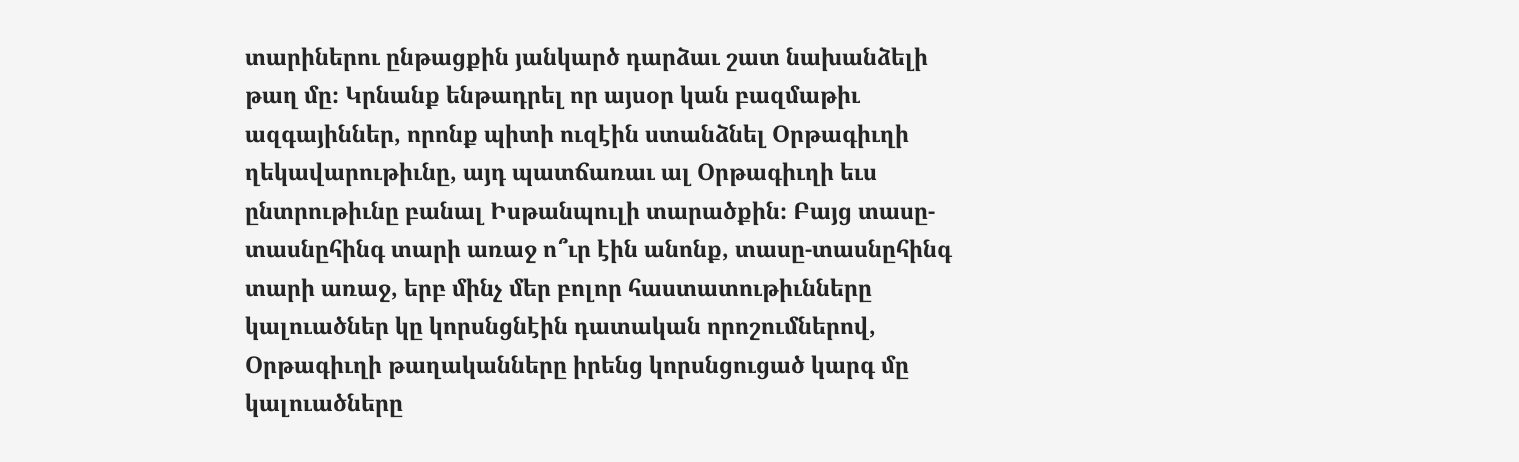տարիներու ընթացքին յանկարծ դարձաւ շատ նախանձելի թաղ մը։ Կրնանք ենթադրել որ այսօր կան բազմաթիւ ազգայիններ, որոնք պիտի ուզէին ստանձնել Օրթագիւղի ղեկավարութիւնը, այդ պատճառաւ ալ Օրթագիւղի եւս ընտրութիւնը բանալ Իսթանպուլի տարածքին։ Բայց տասը-տասնըհինգ տարի առաջ ո՞ւր էին անոնք, տասը-տասնըհինգ տարի առաջ, երբ մինչ մեր բոլոր հաստատութիւնները կալուածներ կը կորսնցնէին դատական որոշումներով, Օրթագիւղի թաղականները իրենց կորսնցուցած կարգ մը կալուածները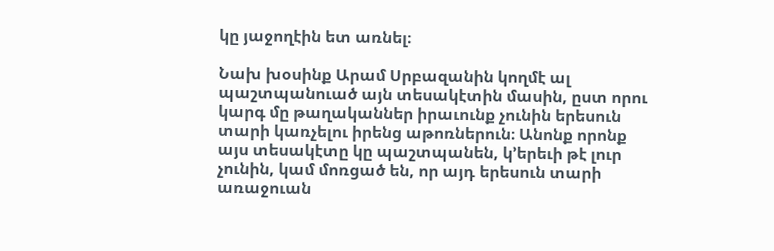կը յաջողէին ետ առնել։

Նախ խօսինք Արամ Սրբազանին կողմէ ալ պաշտպանուած այն տեսակէտին մասին, ըստ որու կարգ մը թաղականներ իրաւունք չունին երեսուն տարի կառչելու իրենց աթոռներուն։ Անոնք որոնք այս տեսակէտը կը պաշտպանեն, կ’երեւի թէ լուր չունին, կամ մոռցած են, որ այդ երեսուն տարի առաջուան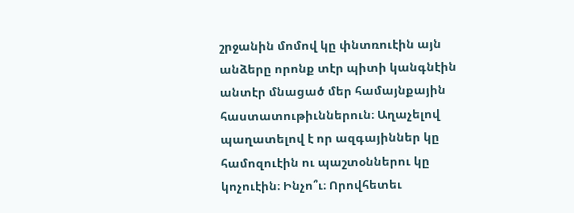շրջանին մոմով կը փնտռուէին այն անձերը որոնք տէր պիտի կանգնէին անտէր մնացած մեր համայնքային հաստատութիւններուն։ Աղաչելով պաղատելով է որ ազգայիններ կը համոզուէին ու պաշտօններու կը կոչուէին։ Ինչո՞ւ։ Որովհետեւ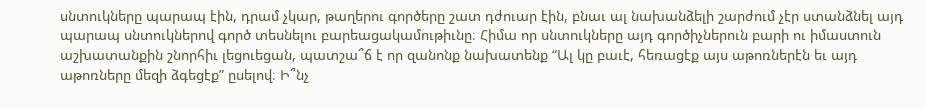սնտուկները պարապ էին, դրամ չկար, թաղերու գործերը շատ դժուար էին, բնաւ ալ նախանձելի շարժում չէր ստանձնել այդ պարապ սնտուկներով գործ տեսնելու բարեացակամութիւնը։ Հիմա որ սնտուկները այդ գործիչներուն բարի ու իմաստուն աշխատանքին շնորհիւ լեցուեցան, պատշա՞ճ է որ զանոնք նախատենք “Ալ կը բաւէ, հեռացէք այս աթոռներէն եւ այդ աթոռները մեզի ձգեցէք” ըսելով։ Ի՞նչ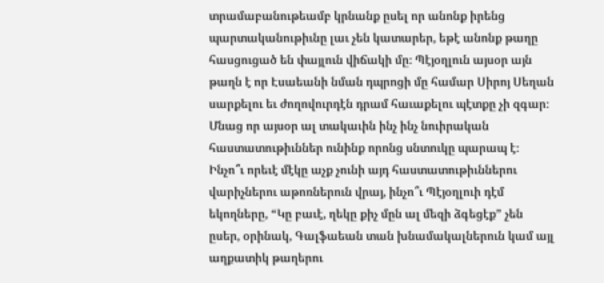տրամաբանութեամբ կրնանք ըսել որ անոնք իրենց պարտականութիւնը լաւ չեն կատարեր, եթէ անոնք թաղը հասցուցած են փայլուն վիճակի մը։ Պէյօղլուն այսօր այն թաղն է որ Էսաեանի նման դպրոցի մը համար Սիրոյ Սեղան սարքելու եւ ժողովուրդէն դրամ հաւաքելու պէտքը չի զգար։ Մնաց որ այսօր ալ տակաւին ինչ ինչ նուիրական հաստատութիւններ ունինք որոնց սնտուկը պարապ է։ Ինչո՞ւ որեւէ մէկը աչք չունի այդ հաստատութիւններու վարիչներու աթոռներուն վրայ, ինչո՞ւ Պէյօղլուի դէմ եկողները, “Կը բաւէ, ղեկը քիչ մըն ալ մեզի ձգեցէք” չեն ըսեր, օրինակ, Գալֆաեան տան խնամակալներուն կամ այլ աղքատիկ թաղերու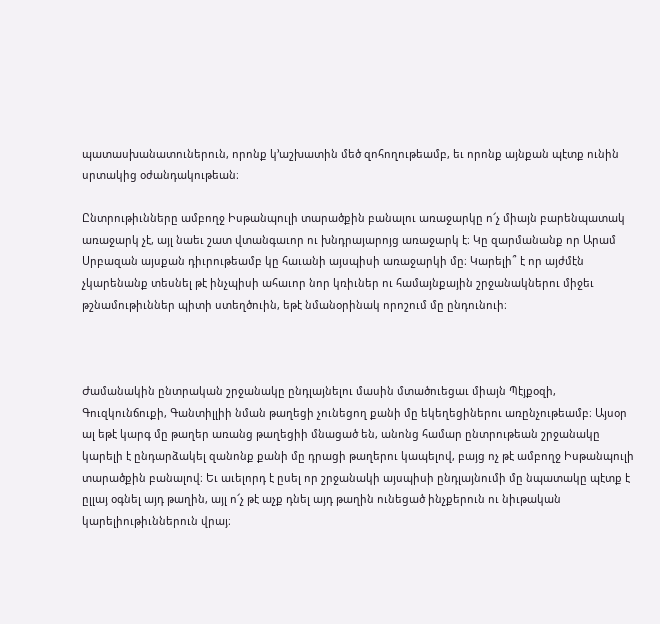պատասխանատուներուն, որոնք կ’աշխատին մեծ զոհողութեամբ, եւ որոնք այնքան պէտք ունին սրտակից օժանդակութեան։

Ընտրութիւնները ամբողջ Իսթանպուլի տարածքին բանալու առաջարկը ո՜չ միայն բարենպատակ առաջարկ չէ, այլ նաեւ շատ վտանգաւոր ու խնդրայարոյց առաջարկ է։ Կը զարմանանք որ Արամ Սրբազան այսքան դիւրութեամբ կը հաւանի այսպիսի առաջարկի մը։ Կարելի՞ է որ այժմէն չկարենանք տեսնել թէ ինչպիսի ահաւոր նոր կռիւներ ու համայնքային շրջանակներու միջեւ թշնամութիւններ պիտի ստեղծուին, եթէ նմանօրինակ որոշում մը ընդունուի։



Ժամանակին ընտրական շրջանակը ընդլայնելու մասին մտածուեցաւ միայն Պէյքօզի, Գուզկունճուքի, Գանտիլլիի նման թաղեցի չունեցող քանի մը եկեղեցիներու առընչութեամբ։ Այսօր ալ եթէ կարգ մը թաղեր առանց թաղեցիի մնացած են, անոնց համար ընտրութեան շրջանակը կարելի է ընդարձակել զանոնք քանի մը դրացի թաղերու կապելով, բայց ոչ թէ ամբողջ Իսթանպուլի տարածքին բանալով։ Եւ աւելորդ է ըսել որ շրջանակի այսպիսի ընդլայնումի մը նպատակը պէտք է ըլլայ օգնել այդ թաղին, այլ ո՜չ թէ աչք դնել այդ թաղին ունեցած ինչքերուն ու նիւթական կարելիութիւններուն վրայ։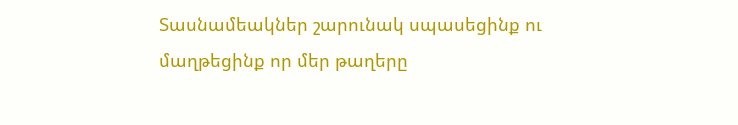Տասնամեակներ շարունակ սպասեցինք ու մաղթեցինք որ մեր թաղերը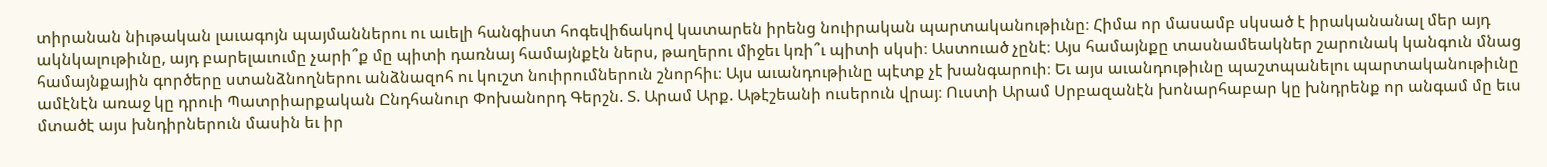տիրանան նիւթական լաւագոյն պայմաններու ու աւելի հանգիստ հոգեվիճակով կատարեն իրենց նուիրական պարտականութիւնը։ Հիմա որ մասամբ սկսած է իրականանալ մեր այդ ակնկալութիւնը, այդ բարելաւումը չարի՞ք մը պիտի դառնայ համայնքէն ներս, թաղերու միջեւ կռի՞ւ պիտի սկսի։ Աստուած չընէ։ Այս համայնքը տասնամեակներ շարունակ կանգուն մնաց համայնքային գործերը ստանձնողներու անձնազոհ ու կուշտ նուիրումներուն շնորհիւ։ Այս աւանդութիւնը պէտք չէ խանգարուի։ Եւ այս աւանդութիւնը պաշտպանելու պարտականութիւնը ամէնէն առաջ կը դրուի Պատրիարքական Ընդհանուր Փոխանորդ Գերշն. Տ. Արամ Արք. Աթէշեանի ուսերուն վրայ։ Ուստի Արամ Սրբազանէն խոնարհաբար կը խնդրենք որ անգամ մը եւս մտածէ այս խնդիրներուն մասին եւ իր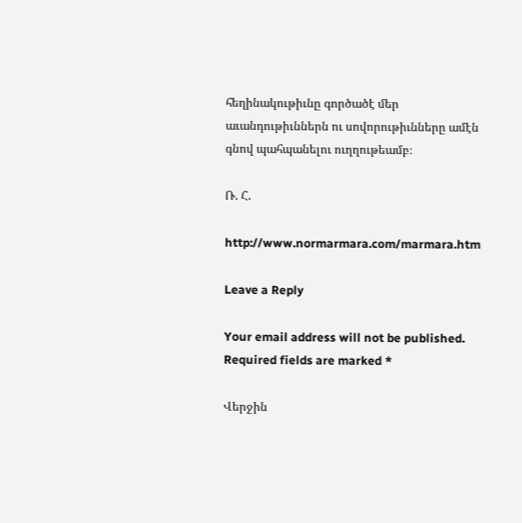հեղինակութիւնը գործածէ մեր աւանդութիւններն ու սովորութիւնները ամէն գնով պահպանելու ուղղութեամբ։

Ռ. Հ.

http://www.normarmara.com/marmara.htm

Leave a Reply

Your email address will not be published. Required fields are marked *

Վերջին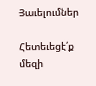Յաւելումներ

Հետեւեցէ՛ք մեզի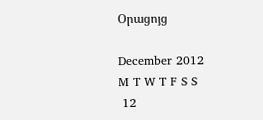Օրացոյց

December 2012
M T W T F S S
 12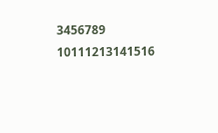3456789
10111213141516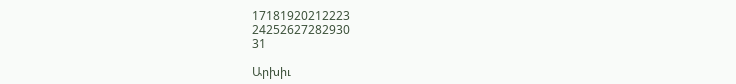17181920212223
24252627282930
31

Արխիւ